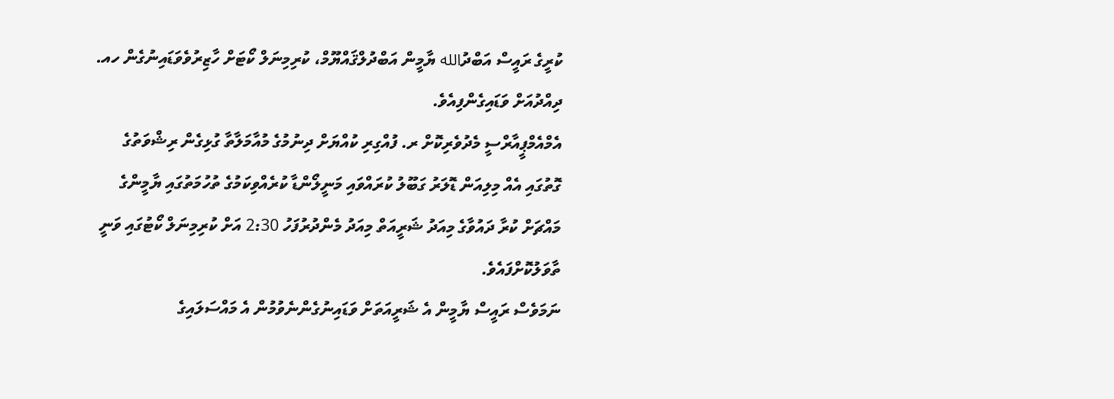ކުރީގެ ރައީސް އަބްދުالله ޔާމީން އަބްދުލްޤައްޔޫމް، ކުރިމިނަލް ކޯޓަށް ހާޒިރުވެވަޑައިނުގެން ހއ. ދިއްދުއަށް ވަޑައިގެންފިއެވެ.
އެމްއެމްޕީއާރްސީ މެދުވެރިކޮށް ރ. ފުއްގިރި ކުއްޔަށް ދިނުމުގެ މުއާމަލާތާ ގުޅިގެން ރިޝްވަތުގެ ގޮތުގައި އެއް މިލިއަން ޑޮލަރު ގަބޫލު ކުރައްވައި މަނީލޯންޑާ ކުރެއްވިކަމުގެ ތުހުމަތުގައި ޔާމީންގެ މައްޗަށް ކުރާ ދައުވާގެ މިއަދު ޝަރީއަތް މިއަދު މެންދުރުފަހު 2:30 އަށް ކުރިމިނަލް ކޯޓުގައި ވަނީ ތާވަލުކޮށްފައެވެ.
ނަމަވެސް ރައީސް ޔާމީން އެ ޝަރީއަތަށް ވަޑައިނުގެންނެވުމުން އެ މައްސަލައިގެ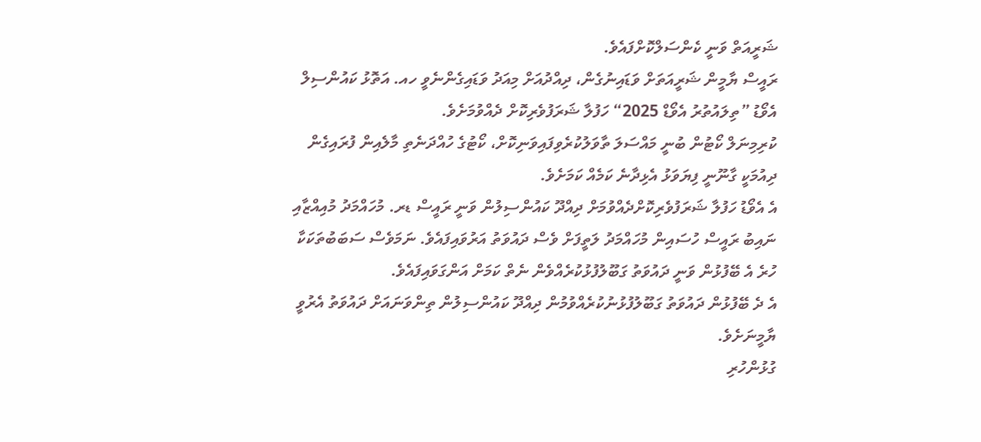ޝަރީއަތް ވަނީ ކެންސަލްކޮށްފައެވެ.
ރައީސް ޔާމީން ޝަރީއަތަށް ވަޑައިނުގެން، ދިއްދުއަށް މިއަދު ވަޑައިގެންނެވީ ހއ. އަތޮޅު ކައުންސިލް އެވޯޑު ”ތިލައުތުރު އެވޯޑް 2025“ ހަފުލާ ޝަރަފުވެރިކޮށް ދެއްވުމަށެވެ.
ކުރިމިނަލް ކޯޓުން ބުނީ މައްސަލަ ތާވަލުކުރެވިފައިވަނިކޮށް، ކޯޓުގެ ހުއްދަނެތި މާލެއިން ފުރައިގެން ދިއުމަކީ ގާނޫނީ ފިޔަވަޅު އެޅިދާނެ ކަމެއް ކަމަށެވެ.
އެ އެވޯޑު ހަފުލާ ޝަރަފުވެރިކޮށްދެއްވުމަށް ދިއްދޫ ކައުންސިލުން ވަނީ ރައީސް ޑރ. މުހައްމަދު މުއިއްޒާއި ނައިބު ރައީސް ހުސައިން މުހައްމަދު ލަތީފަށް ވެސް ދައުވަތު އަރުވައިފައެވެ. ނަމަވެސް ސަބަބުތަކަކާ ހުރެ އެ ބޭފުޅުން ވަނީ ދައުވަތު ގަބޫލުފުޅުކުރެއްވެން ނެތް ކަމަށް އަންގަވައިފައެވެ.
އެ ދެ ބޭފުޅުން ދައުވަތު ގަބޫލުފުޅުނުކުރެއްވުމުން ދިއްދޫ ކައުންސިލުން ތިންވަނައަށް ދައުވަތު އެރުވީ ޔާމީނަށެވެ.
ގުޅުންހުރި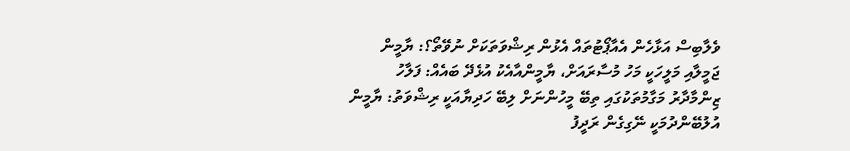ވެލާބިސް އަޅާހެން އެއާޕޯޓުތައް އެޅުން ރިޝްވަތަކަށް ނުވޭތޯ؟: ޔާމީން
ޖަމީލާއި މަލީހަކީ މަހު މުސާރައަށް، ޔާމީންއާއެކު އުޅެދޭ ބައެއް: ފަލާހު
ޒިންމާދާރު މަގާމުތަކުގައި ތިބޭ މީހުންނަށް ލިބޭ ހަދިޔާއަކީ ރިޝްވަތު: ޔާމީން
އުލުބޭންދުމަކީ ނޭގިގެން ރަދީފު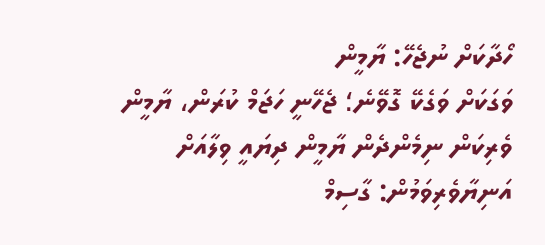ހޯދާކަށް ނުޖެހޭ: ޔާމީން
ވަގަކަށް ވަގެކޭ ގޮވޭނެ؛ ޖެހޭނީ ހަޖަމް ކުރަން، ޔާމީން
ވެރިކަން ނިމެންދެން ޔާމީން ދިޔައީ ވިލާއަށް އަނިޔާވެރިވަމުން: ގާސިމް